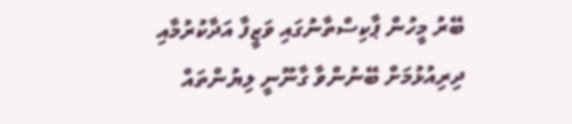ބޭރު މީހުން ޕާކިސްތާނުގައި ވަޒީފާ އަދާކުރުމާއި ދިރިއުޅުމަށް ބޭނުންވާ ގާނޫނީ ލިޔުންތައް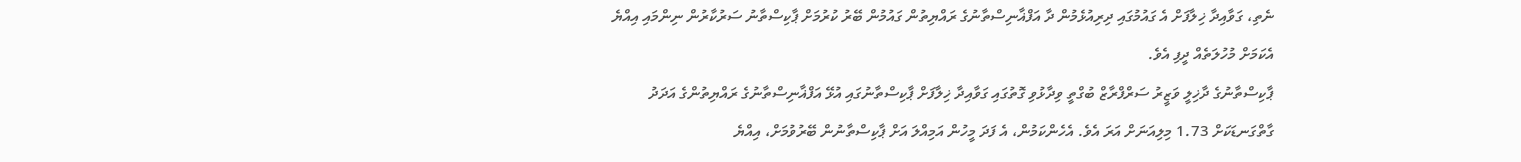ނެތި، ގަވާއިދާ ޚިލާފަށް އެ ގައުމުގައި ދިރިއުޅެމުން ދާ އަފްޣާނިސްތާނުގެ ރައްޔިތުން ގައުމުން ބޭރު ކުރުމަށް ޕާކިސްތާނު ސަރުކާރުން ނިންމައި އިއްޔެ އެކަމަށް މުހުލަތެއް ދީފި އެވެ.
ޕާކިސްތާނުގެ ދާޚިލީ ވަޒީރު ސަރްފްރާޒް ބުގްތީ ވިދާޅުވި ގޮތުގައި ގަވާއިދާ ޚިލާފަށް ޕާކިސްތާނުގައި އުޅޭ އަފްޣާނިސްތާނުގެ ރައްޔިތުންގެ އަދަދު ގާތްގަނޑަކަށް 1.73 މިލިއަނަށް އަރަ އެވެ. އެހެންކަމުން، އެ ފަދަ މީހުން އަމިއްލަ އަށް ޕާކިސްތާނުން ބޭރުވުމަށް، އިއްޔެ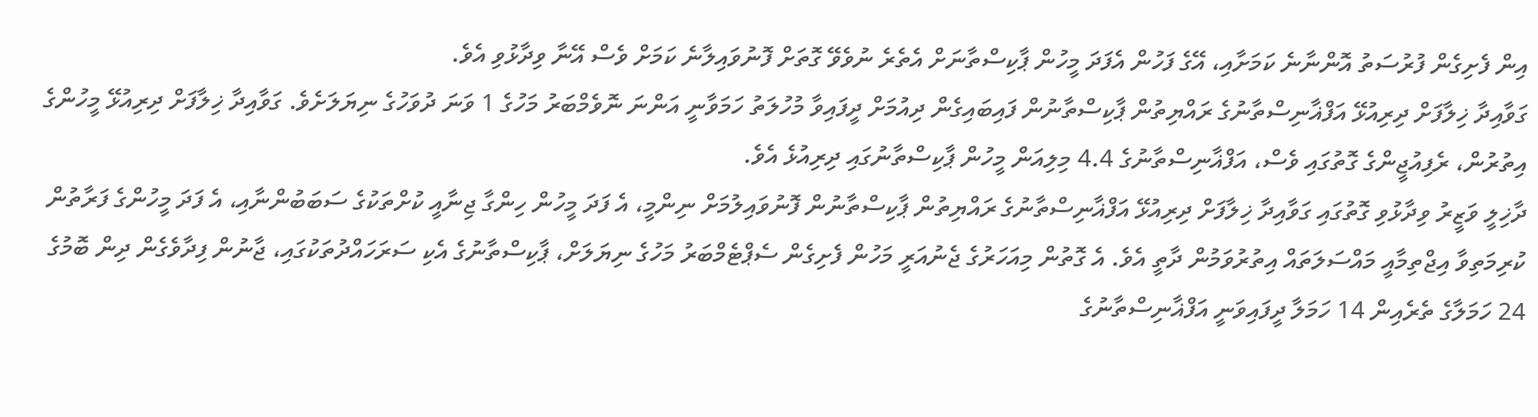އިން ފެށިގެން ފުރުސަތު އޮންނާނެ ކަމަށާއި، އޭގެ ފަހުން އެފަދަ މީހުން ޕާކިސްތާނަށް އެތެރެ ނުވެވޭ ގޮތަށް ފޮނުވައިލާނެ ކަމަށް ވެސް އޭނާ ވިދާޅުވި އެވެ.
ގަވާއިދާ ޚިލާފަށް ދިރިއުޅޭ އަފްޣާނިސްތާނުގެ ރައްޔިތުން ޕާކިސްތާނުން ފައިބައިގެން ދިއުމަށް ދީފައިވާ މުހުލަތު ހަމަވާނީ އަންނަ ނޮވެމްބަރު މަހުގެ 1 ވަނަ ދުވަހުގެ ނިޔަލަށެވެ. ގަވާއިދާ ޚިލާފަށް ދިރިއުޅޭ މީހުންގެ އިތުރުން، ރެފިއުޖީންގެ ގޮތުގައި ވެސް، އަފްޣާނިސްތާނުގެ 4.4 މިލިއަން މީހުން ޕާކިސްތާނުގައި ދިރިއުޅެ އެވެ.
ދާޚިލީ ވަޒީރު ވިދާޅުވި ގޮތުގައި ގަވާއިދާ ޚިލާފަށް ދިރިއުޅޭ އަފްޣާނިސްތާނުގެ ރައްޔިތުން ޕާކިސްތާނުން ފޮނުވައިލުމަށް ނިންމީ، އެ ފަދަ މީހުން ހިންގާ ޖިނާއީ ކުށްތަކުގެ ސަބަބުންނާއި، އެ ފަދަ މީހުންގެ ފަރާތުން ކުރިމަތިވާ އިޖްތިމާއީ މައްސަލަތައް އިތުރުވަމުން ދާތީ އެވެ. އެ ގޮތުން މިއަހަރުގެ ޖެނުއަރީ މަހުން ފެށިގެން ސެޕްޓެމްބަރު މަހުގެ ނިޔަލަށް، ޕާކިސްތާނުގެ އެކި ސަރަހައްދުތަކުގައި، ޖާނުން ފިދާވެގެން ދިން ބޮމުގެ 24 ހަމަލާގެ ތެރެއިން 14 ހަމަލާ ދީފައިވަނީ އަފްޣާނިސްތާނުގެ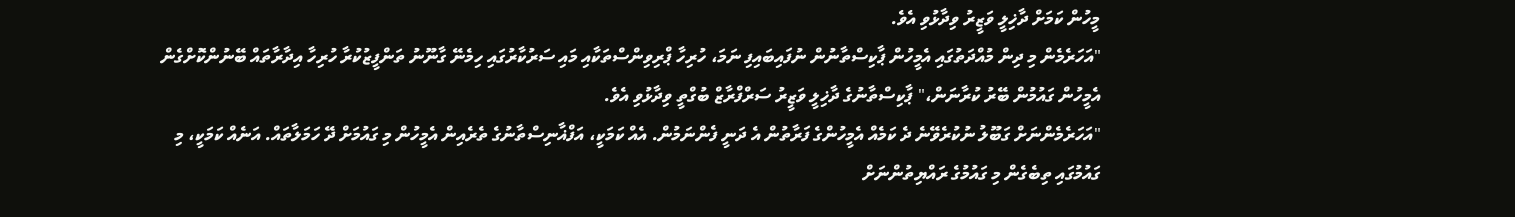މީހުން ކަމަށް ދާޚިލީ ވަޒީރު ވިދާޅުވި އެވެ.
"އަހަރެމެން މި ދިން މުއްދަތުގައި އެމީހުން ޕާކިސްތާނުން ނުފައިބައިފި ނަމަ، ހުރިހާ ޕްރިވިންސްތަކާއި މައި ސަރުކާރުގައި ހިމެނޭ ގާނޫނު ތަންފީޒުކުރާ ހުރިހާ އިދާރާތައް ބޭނުންކޮށްގެން އެމީހުން ގައުމުން ބޭރު ކުރާނަން،" ޕާކިސްތާނުގެ ދާޚިލީ ވަޒީރު ސަރްފްރާޒް ބުގްތީ ވިދާޅުވި އެވެ.
"އަހަރެމެންނަށް ގަބޫލު ނުކުރެވޭނެ ދެ ކަމެއް އެމީހުންގެ ފަރާތުން އެ ދަނީ ފެންނަމުން. އެއް ކަމަކީ، އަފްޣާނިސްތާނުގެ ތެރެއިން އެމީހުން މި ގައުމަށް ދޭ ހަމަލާތައް. އަނެއް ކަމަކީ، މި ގައުމުގައި ތިބެގެން މި ގައުމުގެ ރައްޔިތުންނަށް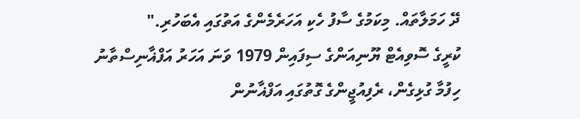ދޭ ހަމަލާތައް. މިކަމުގެ ސާފު ހެކި އަހަރެމެންގެ އަތުގައި އެބަހުރި."
ކުރީގެ ސޮވިއެޓް ޔޫނިއަންގެ ސިފައިން 1979 ވަނަ އަހަރު އަފްޣާނިސްތާނު ހިފުމާ ގުޅިގެން، ރެފިއުޖީންގެ ގޮތުގައި އަފްޣާނުން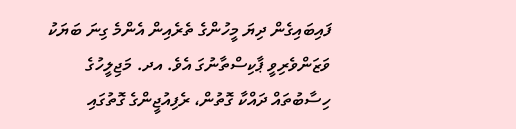ފައިބައިގެން ދިޔަ މީހުންގެ ތެރެއިން އެންމެ ގިނަ ބަޔަކު ވަޒަންވެރިވީ ޕާކިސްތާނުގަ އެވެ. އދ. މަޖިލީހުގެ ހިސާބުތައް ދައްކާ ގޮތުން، ރެފިއުޖީންގެ ގޮތުގައި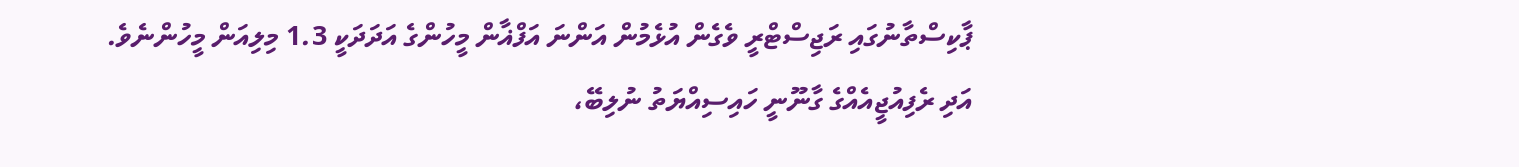ޕާކިސްތާނުގައި ރަޖިސްޓްރީ ވެގެން އުޅެމުން އަންނަ އަފްޣާން މީހުންގެ އަދަދަކީ 1.3 މިލިއަން މީހުންނެވެ. އަދި ރެފިއުޖީއެއްގެ ގާނޫނީ ހައިސިއްޔަތު ނުލިބޭ،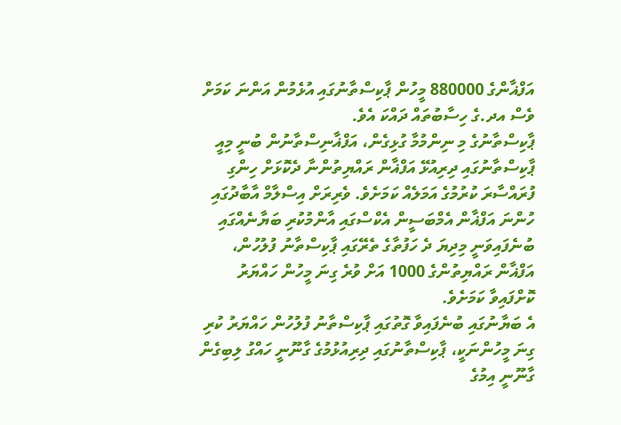އަފްޣާންގެ 880000 މީހުން ޕާކިސްތާނުގައި އުޅެމުން އަންނަ ކަމަށް ވެސް އދ.ގެ ހިސާބުތައް ދައްކަ އެވެ.
ޕާކިސްތާނުގެ މި ނިންމުމާ ގުޅިގެން، އަފްޣާނިސްތާނުން ބުނީ މިއީ ޕާކިސްތާނުގައި ދިރިއުޅޭ އަފްޣާން ރައްޔިތުންނާ ދެކޮޅަށް ހިންގި ފުރައްސާރަ ކުރުމުގެ އަމަލެއް ކަމަށެވެ. ވެރިރަށް އިސްލާމް އާބާދުގައި ހުންނަ އަފްޣާން އެމްބަސީން އެކްސްގައި އާންމުކުރި ބަޔާނެއްގައި ބުނެފައިވަނީ މިދިޔަ ދެ ހަފުތާގެ ތެރޭގައި ޕާކިސްތާނު ފުލުހުން، އަފްޣާން ރައްޔިތުންގެ 1000 އަށް ވުރެ ގިނަ މީހުން ހައްޔަރު ކޮށްފައިވާ ކަމަށެވެ.
އެ ބަޔާނުގައި ބުނެފައިވާ ގޮތުގައި ޕާކިސްތާނު ފުލުހުން ހައްޔަރު ކުރި ގިނަ މީހުންނަކީ، ޕާކިސްތާނުގައި ދިރިއުޅުމުގެ ގާނޫނީ ހައްގު ލިބިގެން ގާނޫނީ އިމުގެ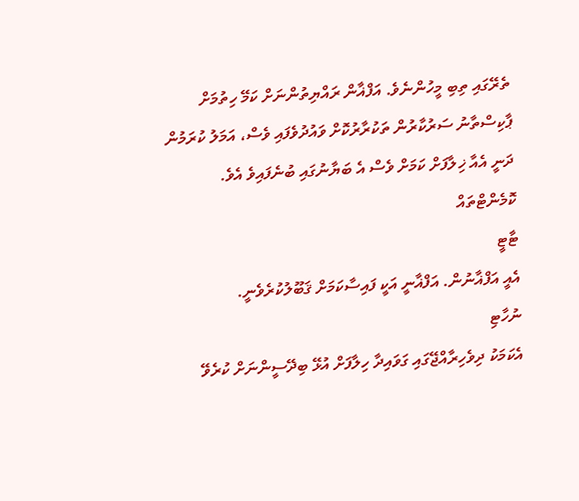ތެރޭގައި ތިބި މީހުންނެވެ. އަފްޣާން ރައްޔިތުންނަށް ކަމޭ ހިތުމަށް ޕާކިސްތާނު ސަރުކާރުން ތަކުރާރުކޮށް ވައުދުވެފައި ވެސް، އަމަލު ކުރަމުން ދަނީ އެއާ ޚިލާފަށް ކަމަށް ވެސް އެ ބަޔާނުގައި ބުނެފައިވެ އެވެ.
ކޮމެންޓްތައް
ޓާޓީ
އެއީ އަފްޣާނުން. އަފްޣާނީ އަކީ ފައިސާކަމަށް ޤަބޫލުކުރެވެނީ.
ނުހާޓި
އެކަމަކު ދިވެހިރާއްޖޭގައި ގަވައިދާ ހިލާފަށް އުޅޭ ބިދޭސީންނަށް ކުރެވޭ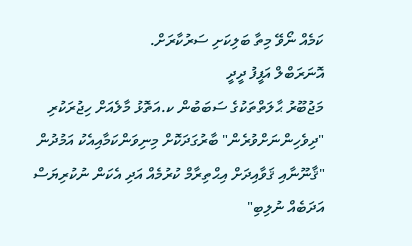ކަމެއް ނޯވޭ މިތާ ބަލިކަށި ސަރުކާރަށް.
އޮނަރަބްލް އަފީފު ދީދީ
މަޖުބޫރު ޙާލަތްތަކުގެ ސަބަބުން ކ.އަތޮޅު މާލެއަށް ހިޖުރަކުރި "ދިވެހިންނަށްވުރެން" ބާރުގަދަކޮށް މިނިވަންކަމާއިއެކު އަމުދުން "ޤާނޫނާއި ޤަވާއިދަށް އިޙްތިރާމް ކުރުމެއް އަދި އެކަން ނުކުރިޔަސް އަދަބެއް ނުލިބި"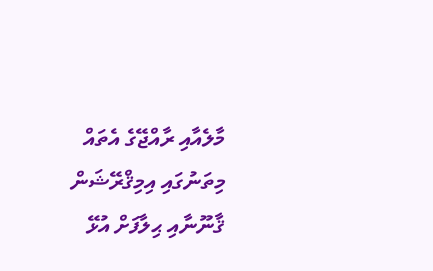މާލެއާއި ރާއްޖޭގެ އެތައް މިތަނުގައި އިމިޤްރޭޝަން ޤާނޫނާއި ޙިލާފަށް އުޅޭ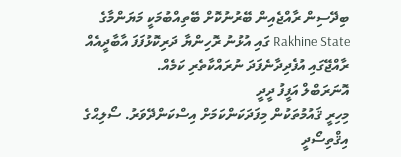ބިދޭސިން ރާއްޖެއިން ބޭރުނުކޮށް ބޭތިއްބުމަކީ މަޔަންމާގެ Rakhine State ގައި އުޅުނު ރޮހިންޔާ ދަރިކޮޅުފަފަ އާބާދީއެއް ރާއްޖޭގައި އުފެދިދާނެފަދަ ނުރައްކާތެރި ކަމެއް.
އޮނަރަބްލް އަފީފު ދީދީ
މިހިރީ ޤައުމުތަކުން މިފަދަކަންކަމަށް އިސްކަންދޭވަރު. ސޯލިޙްގެ އިޤްތިސޯދީ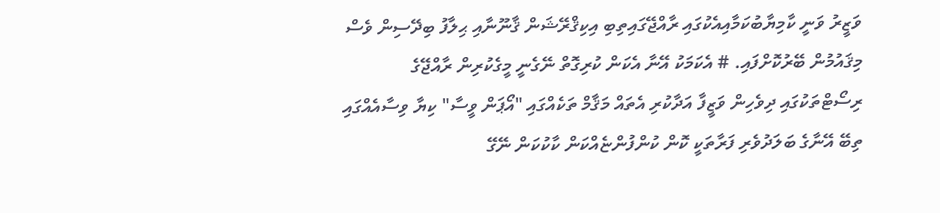ވަޒީރު ވަނީ ކާމިޔާބުކަމާއިއެކުގައި ރާއްޖޭގައިތިބި އިކިޤްރޭޝަން ޤާނޫނާއި ޙިލާފު ބިދޭސިން ވެސް މިޤައުމުން ބޭރުކޮށްފައި. # އެކަމަކު އޭނާ އެކަން ކުރިގޮތް ނޭގެނީ މީގެކުރިން ރާއްޖޭގެ ރިސޯޓްތަކުގައި ދިވެހިން ވަޒީފާ އަދާކުރި އެތައް މަޤާމް ތަކެއްގައި "އޯޕަން ވީސާ" ކިޔާ ވިސާއެއްގައި ތިބޭ އޭނާގެ ބަލަދުވެރި ފަރާތަކީ ކޮން ކުންފުންޏެއްކަން ކާކުކަން ނޭގޭ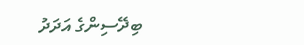ބިދޭސިންގެ އަދަދު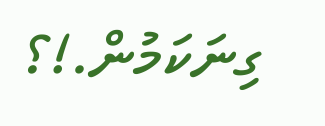ގިނަކަމުން.!؟